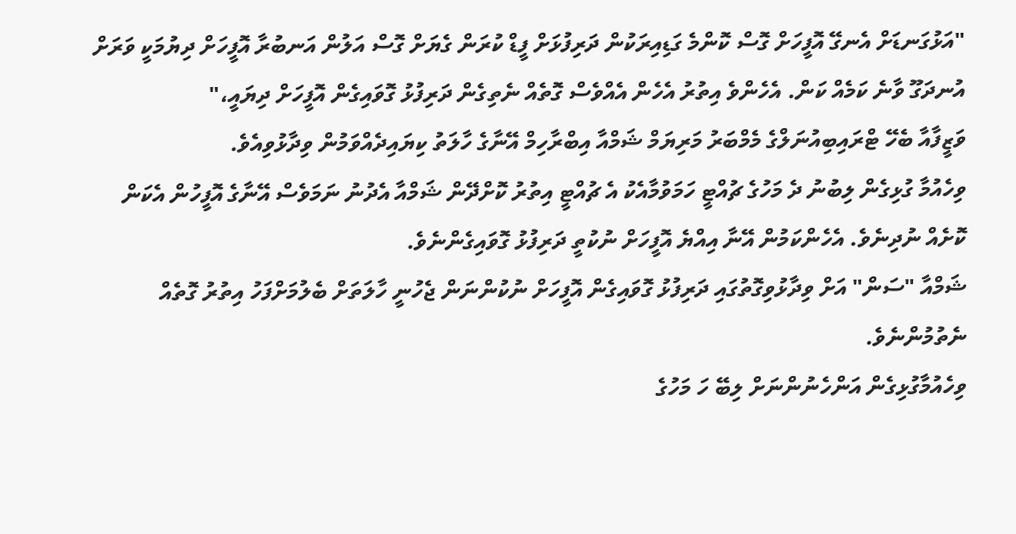"އަޅުގަނޑަށް އެނގޭ އޮފީހަށް ގޮސް ކޮންމެ ގަޑިއިރަކުން ދަރިފުޅަށް ފީޑް ކުރަން ގެޔަށް ގޮސް އަލުން އަނބުރާ އޮފީހަށް ދިޔުމަކީ ވަރަށް އުނދަގޫ ވާނެ ކަމެއް ކަން. އެހެންވެ އިތުރު އެހެން އެއްވެސް ގޮތެއް ނެތިގެން ދަރިފުޅު ގޮވައިގެން އޮފީހަށް ދިޔައީ،"
ވަޒީފާއާ ބެހޭ ޓްރައިބިއުނަލްގެ މެމްބަރު މަރިޔަމް ޝަމްއާ އިބްރާހިމް އޭނާގެ ހާލަތު ކިޔައިދެއްވަމުން ވިދާޅުވިއެވެ.
ވިހެއުމާ ގުޅިގެން ލިބުނު ދެ މަހުގެ ޗުއްޓީ ހަމަވުމާއެކު އެ ޗުއްޓީ އިތުރު ކޮށްދޭން ޝަމްއާ އެދުނު ނަމަވެސް އޭނާގެ އޮފީހުން އެކަން ކޮށެއް ނުދިނެވެ. އެހެންކަމުން އޭނާ އިއްޔެ އޮފީހަށް ނުކުތީ ދަރިފުޅު ގޮވައިގެންނެވެ.
ޝަމްއާ "ސަން" އަށް ވިދާޅުވިގޮތުގައި ދަރިފުޅު ގޮވައިގެން އޮފީހަށް ނުކުންނަން ޖެހުނީ ހާލަތަށް ބެލުމަށްފަހު އިތުރު ގޮތެއް ނެތުމުންނެވެ.
ވިހެއުމާގުޅިގެން އަންހެނުންނަށް ލިބޭ ހަ މަހުގެ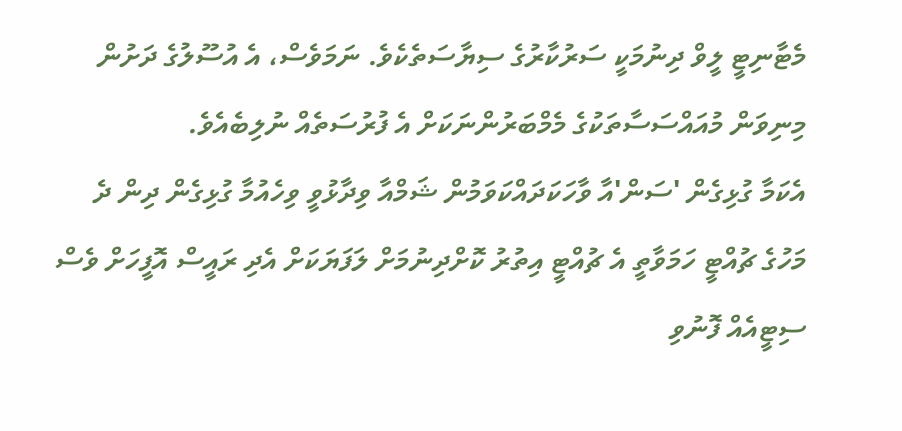މެޓާނިޓީ ލީވް ދިނުމަކީ ސަރުކާރުގެ ސިޔާސަތެކެވެ. ނަމަވެސް، އެ އުސޫލުގެ ދަށުން މިނިވަން މުއައްސަސާތަކުގެ މެމްބަރުންނަކަށް އެ ފުރުސަތެއް ނުލިބެއެވެ.
އެކަމާ ގުޅިގެން 'ސަން'އާ ވާހަކަދައްކަވަމުން ޝަމްއާ ވިދާޅުވީ ވިހެއުމާ ގުޅިގެން ދިން ދެ މަހުގެ ޗުއްޓީ ހަމަވާތީ އެ ޗުއްޓީ އިތުރު ކޮށްދިނުމަށް ލަފަޔަކަށް އެދި ރައީސް އޮފީހަށް ވެސް ސިޓީއެއް ފޮނުވި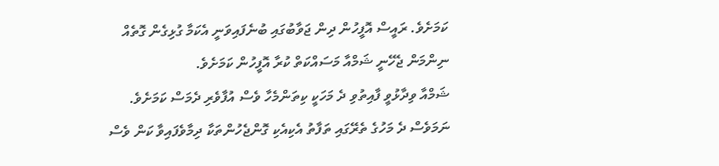ކަމަށެވެ. ރައީސް އޮފީހުން ދިން ޖަވާބުގައި ބުނެފައިވަނީ އެކަމާ ގުޅިގެން ގޮތެއް ނިންމަން ޖެހޭނީ ޝަމްއާ މަސައްކަތް ކުރާ އޮފީހުން ކަމަށެވެ.
ޝަމްއާ ވިދާޅުވީ ފާއިތުވި ދެ މަހަކީ ކިތަންމެހާ ވެސް އުފާވެރި ދެމަސް ކަމަށެވެ. ނަމަވެސް ދެ މަހުގެ ތެރޭގައި ތަފާތު އެކިއެކި ގޮންޖެހުންތަކާ ދިމާވެފައިވާ ކަން ވެސް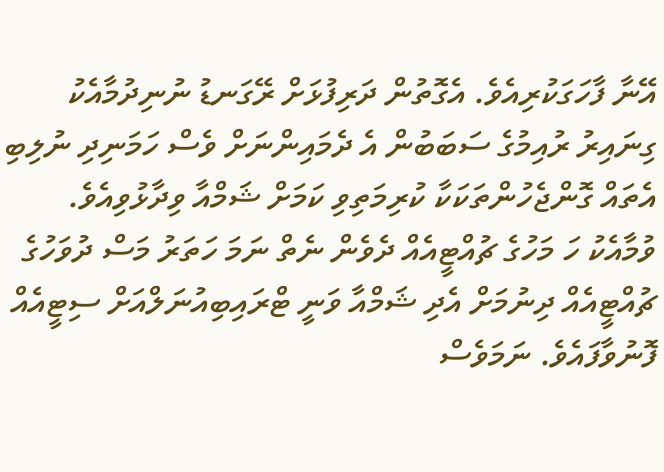އޭނާ ފާހަގަކުރިއެވެ. އެގޮތުން ދަރިފުޅަށް ރޭގަނޑު ނުނިދުމާއެކު ގިނައިރު ރުއިމުގެ ސަބަބުން އެ ދެމައިންނަށް ވެސް ހަމަނިދި ނުލިބި އެތައް ގޮންޖެހުންތަކަކާ ކުރިމަތިވި ކަމަށް ޝަމްއާ ވިދާޅުވިއެވެ.
ވުމާއެކު ހަ މަހުގެ ޗުއްޓީއެއް ދެވެން ނެތް ނަމަ ހަތަރު މަސް ދުވަހުގެ ޗުއްޓީއެއް ދިނުމަށް އެދި ޝަމްއާ ވަނީ ޓްރައިބިއުނަލްއަށް ސިޓީއެއް ފޮނުވާފައެވެ. ނަމަވެސް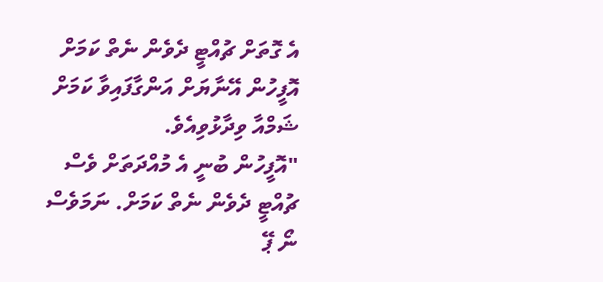އެ ގޮތަށް ޗުއްޓީ ދެވެން ނެތް ކަމަށް އޮފީހުން އޭނާޔަށް އަންގާފައިވާ ކަމަށް ޝަމްއާ ވިދާޅުވިއެވެ.
"އޮފީހުން ބުނީ އެ މުއްދަތަށް ވެސް ޗުއްޓީ ދެވެން ނެތް ކަމަށް. ނަމަވެސް ނޯ ޕޭ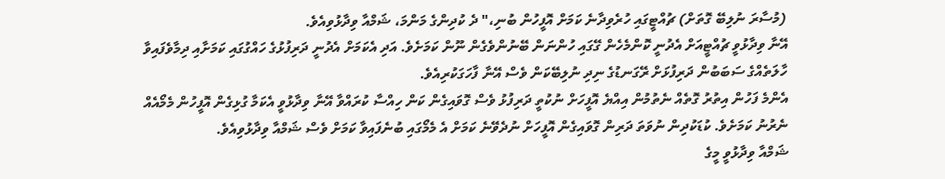(މުސާރަ ނުލިބޭ ގޮތަށް) ޗުއްޓީގައި ހުރެވިދާނެ ކަމަށް އޮފީހުން ބުނި،" ދެ ކުދިންގެ މަންމަ، ޝަމްއާ ވިދާޅުވިއެވެ.
އޭނާ ވިދާޅުވީ ޗުއްޓީއަށް އެދުނީ ކޮންމެހެން ގޭގައި ހުންނަން ބޭނުންވެގެން ނޫން ކަމަށެވެ. އަދި އެކަމަށް އެދުނީ ދަރިފުޅުގެ ހައްގުގައި ކަމަށާއި ދިމާވެފައިވާ ހާލަތެއްގެ ސަބަބުން ދަރިފުޅަށް ރޭގަނޑުގެ ނިދި ނުލިބޭކަން ވެސް އޭނާ ފާހަގަކުރިއެވެ.
އެންމެ ފަހުން އިތުރު ގޮތެއް ނެތުމުން އިއްޔެ އޮފީހަށް ނުކުތީ ދަރިފުޅު ވެސް ގޮވައިގެން ކަން ހިއްސާ ކުރައްވާ އޭނާ ވިދާޅުވީ އެކަމާ ގުޅިގެން އޮފީހުން މެމޯއެއް ނެރުނު ކަމަށެވެ. ކުޑަކުދިން ނުވަތަ ދަރިން ގޮވައިގެން އޮފީހަށް ނުދެވޭނެ ކަމަށް އެ މެމޯގައި ބުނެފައިވާ ކަމަށް ވެސް ޝަމްއާ ވިދާޅުވިއެވެ.
ޝަމްއާ ވިދާޅުވީ މީގެ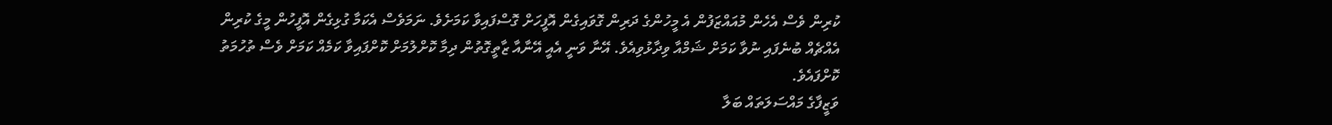ކުރިން ވެސް އެހެން މުއައްޒަފުން އެ މީހުންގެ ދަރިން ގޮވައިގެން އޮފީހަށް ގޮސްފައިވާ ކަމަށެވެ. ނަމަވެސް އެކަމާ ގުޅިގެން އޮފީހުން މީގެ ކުރިން އެއްޗެއް ބުނެފައި ނުވާ ކަމަށް ޝަމްއާ ވިދާޅުވިއެވެ. އޭނާ ވަނީ އެއީ އޭނާއާ ޒާތީގޮތުން ދިމާ ކޮށްލުމަށް ކޮށްފައިވާ ކަމެއް ކަމަށް ވެސް ތުހުމަތު ކޮށްފައެވެ.
ވަޒީފާގެ މައްސަލަތައް ބަލާ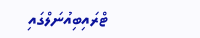ޓްރައިބިއުނަލްގައި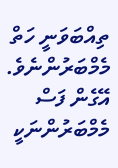ތިއްބަވަނީ ހަތް މެމްބަރުންނެވެ. އޭގެން ފަސް މެމްބަރުންނަކީ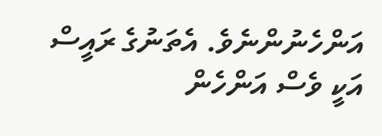އަންހެނުންނެވެ. އެތަނުގެ ރައީސް އަކީ ވެސް އަންހެން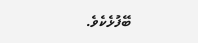ބޭފުޅެކެވެ.